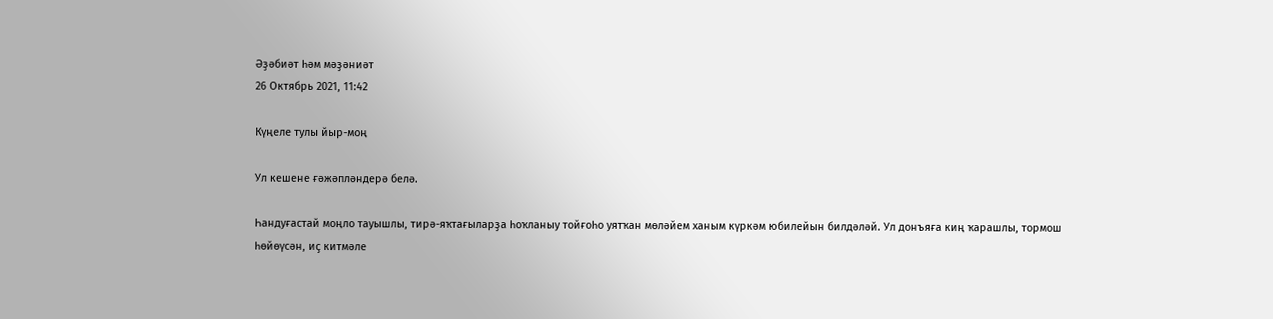Әҙәбиәт һәм мәҙәниәт
26 Октябрь 2021, 11:42

Күңеле тулы йыр-моң

Ул кешене ғәжәпләндерә белә.

Һандуғастай моңло тауышлы, тирә-яҡтағыларҙа һоҡланыу тойғоһо уятҡан мөләйем ханым күркәм юбилейын билдәләй. Ул донъяға киң ҡарашлы, тормош һөйөүсән, иҫ китмәле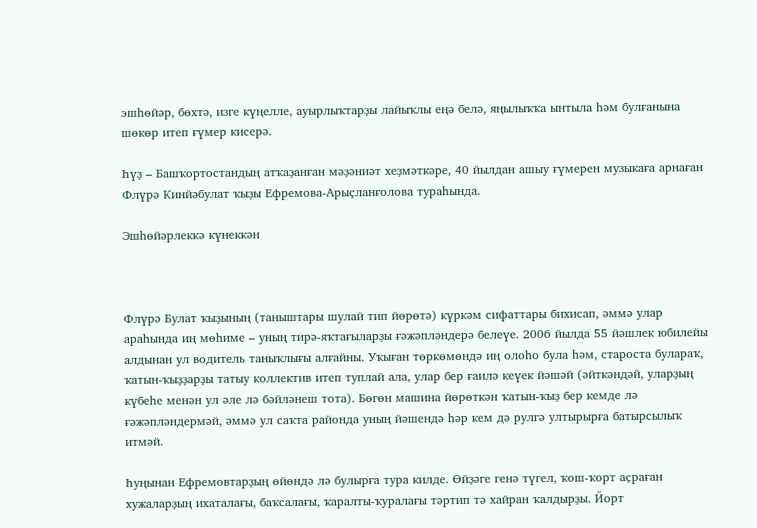эшһөйәр, бөхтә, изге күңелле, ауырлыҡтарҙы лайыҡлы еңә белә, яңылыҡҡа ынтыла һәм булғанына шөкөр итеп ғүмер кисерә.

Һүҙ – Башҡортостандың атҡаҙанған мәҙәниәт хеҙмәткәре, 40 йылдан ашыу ғүмерен музыкаға арнаған Флүрә Кинйәбулат ҡыҙы Ефремова-Арыҫланғолова тураһында.

Эшһөйәрлеккә күнеккән



Флүрә Булат ҡыҙының (таныштары шулай тип йөрөтә) күркәм сифаттары бихисап, әммә улар араһында иң мөһиме – уның тирә-яҡтағыларҙы ғәжәпләндерә белеүе. 2006 йылда 55 йәшлек юбилейы алдынан ул водитель таныҡлығы алғайны. Уҡыған төркөмөндә иң олоһо була һәм, староста булараҡ, ҡатын-ҡыҙҙарҙы татыу коллектив итеп туплай ала, улар бер ғаилә кеүек йәшәй (әйткәндәй, уларҙың күбеһе менән ул әле лә бәйләнеш тота). Бөгөн машина йөрөткән ҡатын-ҡыҙ бер кемде лә ғәжәпләндермәй, әммә ул саҡта районда уның йәшендә һәр кем дә рулгә ултырырға батырсылыҡ итмәй.

Һуңынан Ефремовтарҙың өйөндә лә булырға тура килде. Өйҙәге генә түгел, ҡош-ҡорт аҫраған хужаларҙың ихаталағы, баҡсалағы, ҡаралты-ҡуралағы тәртип тә хайран ҡалдырҙы. Йорт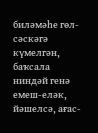биләмәһе гөл-сәскәгә күмелгән, баҡсала ниндәй генә емеш-еләк, йәшелсә, ағас-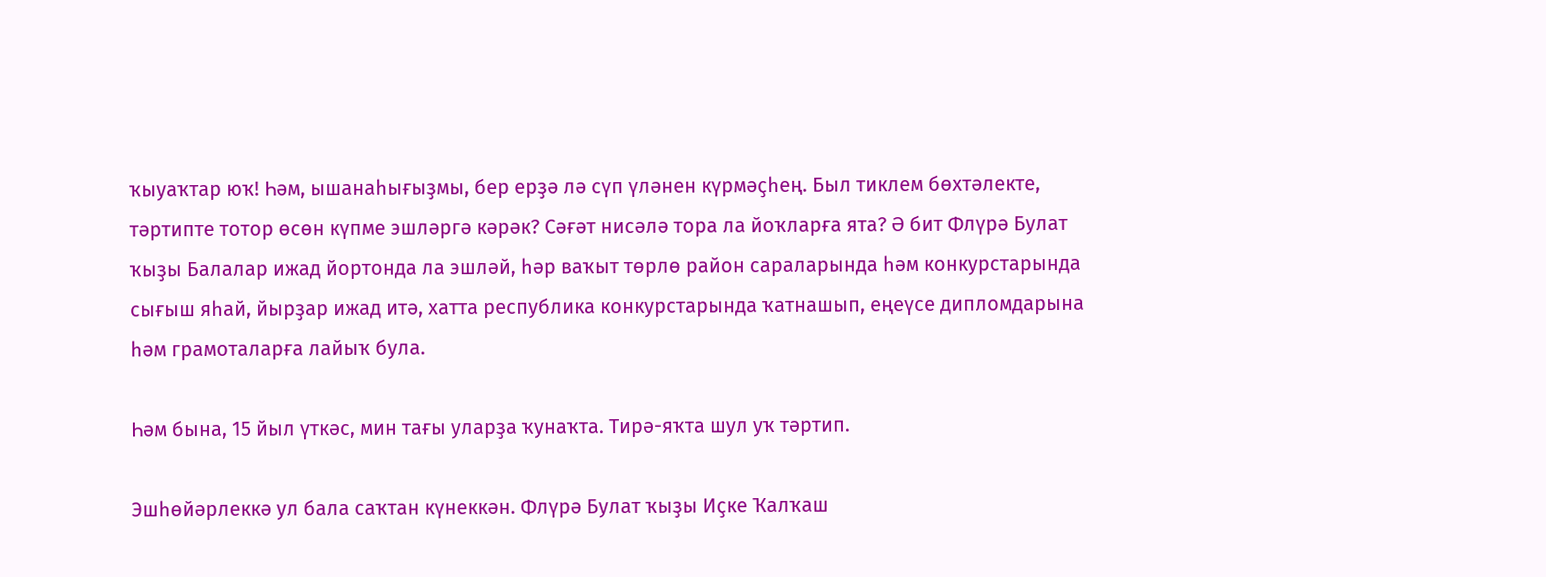ҡыуаҡтар юҡ! Һәм, ышанаһығыҙмы, бер ерҙә лә сүп үләнен күрмәҫһең. Был тиклем бөхтәлекте, тәртипте тотор өсөн күпме эшләргә кәрәк? Сәғәт нисәлә тора ла йоҡларға ята? Ә бит Флүрә Булат ҡыҙы Балалар ижад йортонда ла эшләй, һәр ваҡыт төрлө район сараларында һәм конкурстарында сығыш яһай, йырҙар ижад итә, хатта республика конкурстарында ҡатнашып, еңеүсе дипломдарына һәм грамоталарға лайыҡ була.

Һәм бына, 15 йыл үткәс, мин тағы уларҙа ҡунаҡта. Тирә-яҡта шул уҡ тәртип.

Эшһөйәрлеккә ул бала саҡтан күнеккән. Флүрә Булат ҡыҙы Иҫке Ҡалҡаш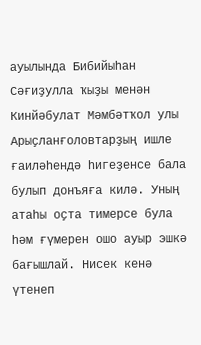ауылында Бибийыһан Сәғиҙулла ҡыҙы менән Кинйәбулат Мәмбәтҡол улы Арыҫланғоловтарҙың ишле ғаиләһендә һигеҙенсе бала булып донъяға килә. Уның атаһы оҫта тимерсе була һәм ғүмерен ошо ауыр эшкә бағышлай. Нисек кенә үтенеп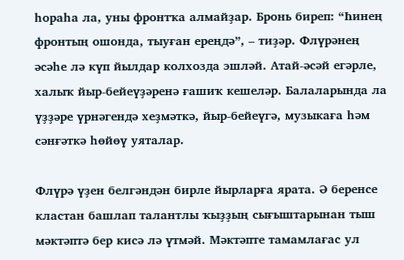һораһа ла, уны фронтҡа алмайҙар. Бронь биреп: “Һинең фронтың ошонда, тыуған ереңдә”, – тиҙәр. Флүрәнең әсәһе лә күп йылдар колхозда эшләй. Атай-әсәй егәрле, халыҡ йыр-бейеүҙәренә ғашиҡ кешеләр. Балаларында ла үҙҙәре үрнәгендә хеҙмәткә, йыр-бейеүгә, музыкаға һәм сәнғәткә һөйөү уяталар.

Флүрә үҙен белгәндән бирле йырларға ярата. Ә беренсе кластан башлап талантлы ҡыҙҙың сығыштарынан тыш мәктәптә бер кисә лә үтмәй. Мәктәпте тамамлағас ул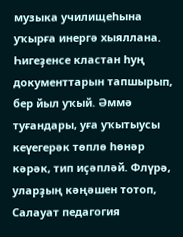музыка училищеһына уҡырға инергә хыяллана. Һигеҙенсе кластан һуң документтарын тапшырып, бер йыл уҡый. Әммә туғандары, уға уҡытыусы кеүегерәк төплө һөнәр кәрәк, тип иҫәпләй. Флүрә, уларҙың кәңәшен тотоп, Салауат педагогия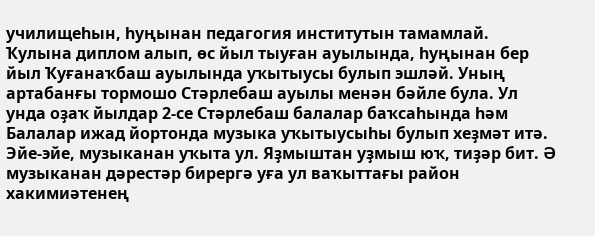училищеһын, һуңынан педагогия институтын тамамлай. Ҡулына диплом алып, өс йыл тыуған ауылында, һуңынан бер йыл Ҡуғанаҡбаш ауылында уҡытыусы булып эшләй. Уның артабанғы тормошо Стәрлебаш ауылы менән бәйле була. Ул унда оҙаҡ йылдар 2-се Стәрлебаш балалар баҡсаһында һәм Балалар ижад йортонда музыка уҡытыусыһы булып хеҙмәт итә. Эйе-эйе, музыканан уҡыта ул. Яҙмыштан уҙмыш юҡ, тиҙәр бит. Ә музыканан дәрестәр бирергә уға ул ваҡыттағы район хакимиәтенең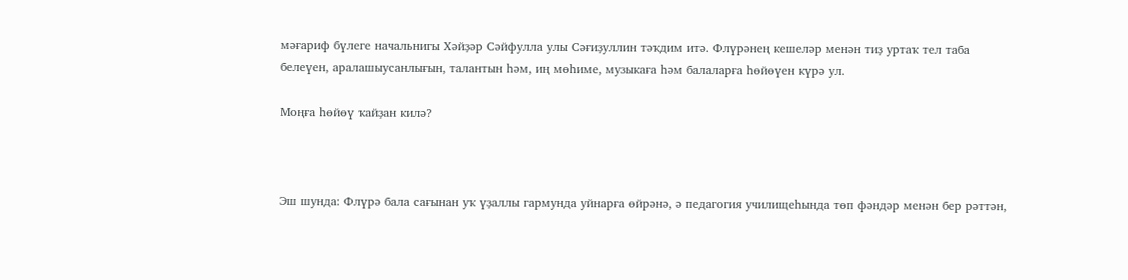мәғариф бүлеге начальнигы Хәйҙәр Сәйфулла улы Сәғиҙуллин тәҡдим итә. Флүрәнең кешеләр менән тиҙ уртаҡ тел таба белеүен, аралашыусанлығын, талантын һәм, иң мөһиме, музыкаға һәм балаларға һөйөүен күрә ул.

Моңға һөйөү ҡайҙан килә?



Эш шунда: Флүрә бала сағынан уҡ үҙаллы гармунда уйнарға өйрәнә, ә педагогия училищеһында төп фәндәр менән бер рәттән,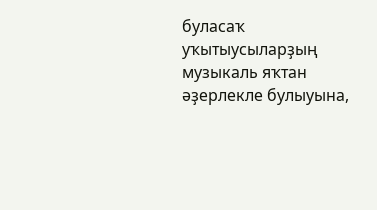буласаҡ уҡытыусыларҙың музыкаль яҡтан әҙерлекле булыуына,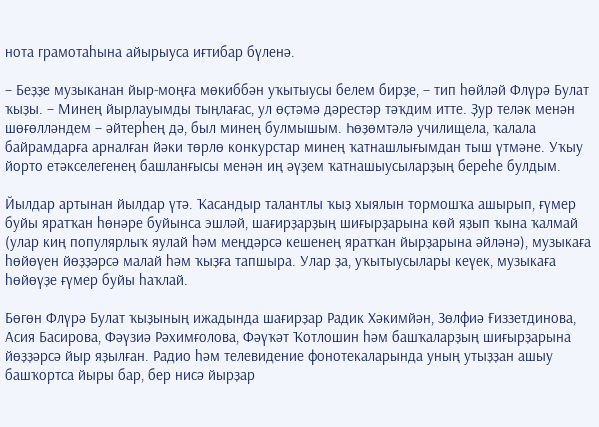нота грамотаһына айырыуса иғтибар бүленә.

– Беҙҙе музыканан йыр-моңға мөкиббән уҡытыусы белем бирҙе, – тип һөйләй Флүрә Булат ҡыҙы. – Минең йырлауымды тыңлағас, ул өҫтәмә дәрестәр тәҡдим итте. Ҙур теләк менән шөғөлләндем – әйтерһең дә, был минең булмышым. Һөҙөмтәлә училищела, ҡалала байрамдарға арналған йәки төрлө конкурстар минең ҡатнашлығымдан тыш үтмәне. Уҡыу йорто етәкселегенең башланғысы менән иң әүҙем ҡатнашыусыларҙың береһе булдым.

Йылдар артынан йылдар үтә. Ҡасандыр талантлы ҡыҙ хыялын тормошҡа ашырып, ғүмер буйы яратҡан һөнәре буйынса эшләй, шағирҙарҙың шиғырҙарына көй яҙып ҡына ҡалмай (улар киң популярлыҡ яулай һәм меңдәрсә кешенең яратҡан йырҙарына әйләнә), музыкаға һөйөүен йөҙҙәрсә малай һәм ҡыҙға тапшыра. Улар ҙа, уҡытыусылары кеүек, музыкаға һөйөүҙе ғүмер буйы һаҡлай.

Бөгөн Флүрә Булат ҡыҙының ижадында шағирҙар Радик Хәкимйән, Зөлфиә Ғиззетдинова, Асия Басирова, Фәүзиә Рәхимғолова, Фәүҡәт Ҡотлошин һәм башҡаларҙың шиғырҙарына йөҙҙәрсә йыр яҙылған. Радио һәм телевидение фонотекаларында уның утыҙҙан ашыу башҡортса йыры бар, бер нисә йырҙар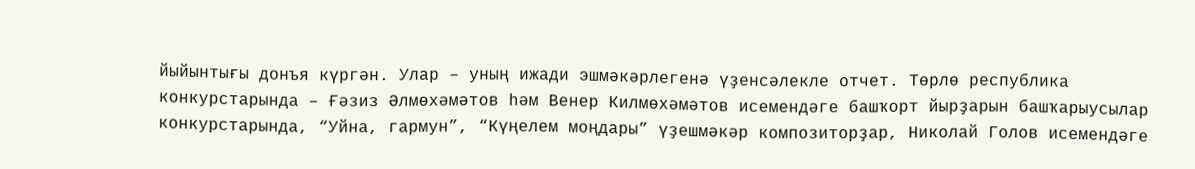йыйынтығы донъя күргән. Улар – уның ижади эшмәкәрлегенә үҙенсәлекле отчет. Төрлө республика конкурстарында – Ғәзиз Әлмөхәмәтов һәм Венер Килмөхәмәтов исемендәге башҡорт йырҙарын башҡарыусылар конкурстарында, “Уйна, гармун”, “Күңелем моңдары” үҙешмәкәр композиторҙар, Николай Голов исемендәге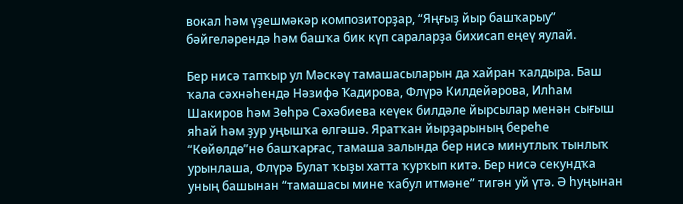вокал һәм үҙешмәкәр композиторҙар, “Яңғыҙ йыр башҡарыу” бәйгеләрендә һәм башҡа бик күп сараларҙа бихисап еңеү яулай.

Бер нисә тапҡыр ул Мәскәү тамашасыларын да хайран ҡалдыра. Баш ҡала сәхнәһендә Нәзифә Ҡадирова, Флүрә Килдейәрова, Илһам Шакиров һәм Зөһрә Сәхәбиева кеүек билдәле йырсылар менән сығыш яһай һәм ҙур уңышҡа өлгәшә. Яратҡан йырҙарының береһе “Көйөлдө”нө башҡарғас, тамаша залында бер нисә минутлыҡ тынлыҡ урынлаша, Флүрә Булат ҡыҙы хатта ҡурҡып китә. Бер нисә секундҡа уның башынан “тамашасы мине ҡабул итмәне” тигән уй үтә. Ә һуңынан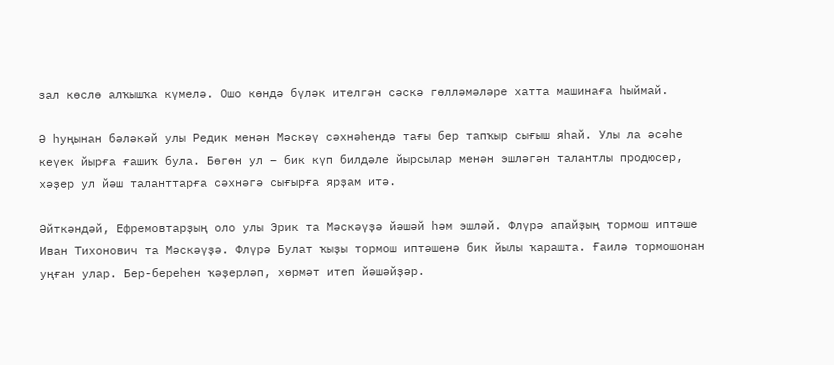зал көслө алҡышҡа күмелә. Ошо көндә бүләк ителгән сәскә гөлләмәләре хатта машинаға һыймай.

Ә һуңынан бәләкәй улы Редик менән Мәскәү сәхнәһендә тағы бер тапҡыр сығыш яһай. Улы ла әсәһе кеүек йырға ғашиҡ була. Бөгөн ул – бик күп билдәле йырсылар менән эшләгән талантлы продюсер, хәҙер ул йәш таланттарға сәхнәгә сығырға ярҙам итә.

Әйткәндәй, Ефремовтарҙың оло улы Эрик та Мәскәүҙә йәшәй һәм эшләй. Флүрә апайҙың тормош иптәше Иван Тихонович та Мәскәүҙә. Флүрә Булат ҡыҙы тормош иптәшенә бик йылы ҡарашта. Ғаилә тормошонан уңған улар. Бер-береһен ҡәҙерләп, хөрмәт итеп йәшәйҙәр.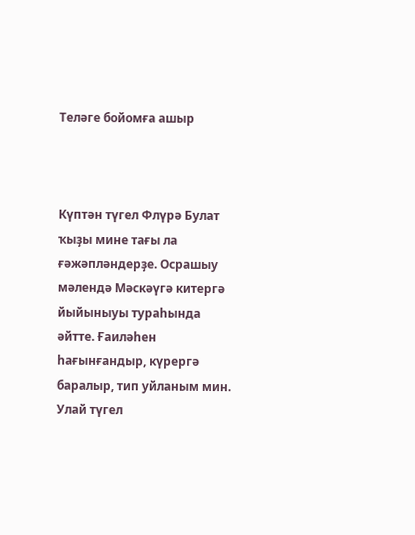Теләге бойомға ашыр



Күптән түгел Флүрә Булат ҡыҙы мине тағы ла ғәжәпләндерҙе. Осрашыу мәлендә Мәскәүгә китергә йыйыныуы тураһында әйтте. Ғаиләһен һағынғандыр, күрергә баралыр, тип уйланым мин. Улай түгел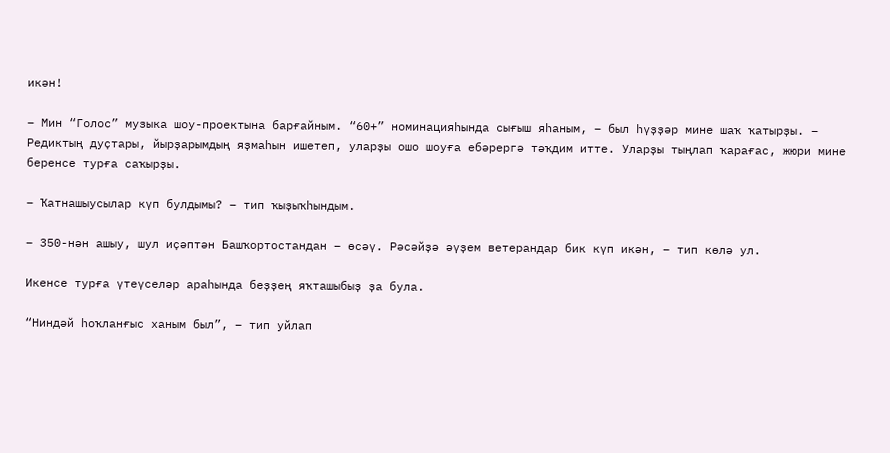икән!

– Мин “Голос” музыка шоу-проектына барғайным. “60+” номинацияһында сығыш яһаным, – был һүҙҙәр мине шаҡ ҡатырҙы. – Редиктың дуҫтары, йырҙарымдың яҙмаһын ишетеп, уларҙы ошо шоуға ебәрергә тәҡдим итте. Уларҙы тыңлап ҡарағас, жюри мине беренсе турға саҡырҙы.

– Ҡатнашыусылар күп булдымы? – тип ҡыҙыҡһындым.

– 350-нән ашыу, шул иҫәптән Башҡортостандан – өсәү. Рәсәйҙә әүҙем ветерандар бик күп икән, – тип көлә ул.

Икенсе турға үтеүселәр араһында беҙҙең яҡташыбыҙ ҙа була.

“Ниндәй һоҡланғыс ханым был”, – тип уйлап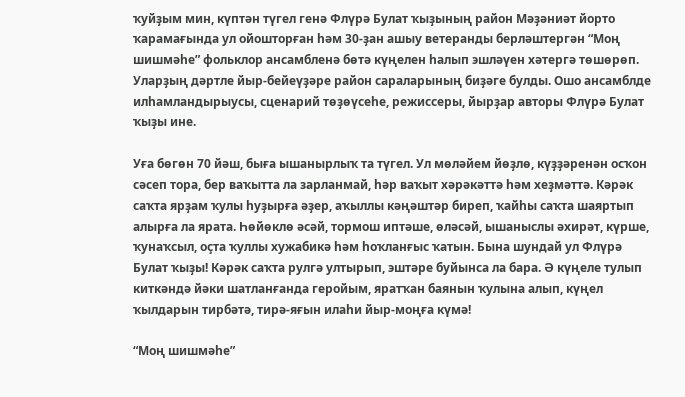ҡуйҙым мин, күптән түгел генә Флүрә Булат ҡыҙының район Мәҙәниәт йорто ҡарамағында ул ойошторған һәм 30-ҙан ашыу ветеранды берләштергән “Моң шишмәһе” фольклор ансамбленә бөтә күңелен һалып эшләүен хәтергә төшөрөп. Уларҙың дәртле йыр-бейеүҙәре район сараларының биҙәге булды. Ошо ансамблде илһамландырыусы, сценарий төҙөүсеһе, режиссеры, йырҙар авторы Флүрә Булат ҡыҙы ине.

Уға бөгөн 70 йәш, быға ышанырлыҡ та түгел. Ул мөләйем йөҙлө, күҙҙәренән осҡон сәсеп тора, бер ваҡытта ла зарланмай, һәр ваҡыт хәрәкәттә һәм хеҙмәттә. Кәрәк саҡта ярҙам ҡулы һуҙырға әҙер, аҡыллы кәңәштәр биреп, ҡайһы саҡта шаяртып алырға ла ярата. Һөйөклө әсәй, тормош иптәше, өләсәй, ышаныслы әхирәт, күрше, ҡунаҡсыл, оҫта ҡуллы хужабикә һәм һоҡланғыс ҡатын. Бына шундай ул Флүрә Булат ҡыҙы! Кәрәк саҡта рулгә ултырып, эштәре буйынса ла бара. Ә күңеле тулып киткәндә йәки шатланғанда геройым, яратҡан баянын ҡулына алып, күңел ҡылдарын тирбәтә, тирә-яғын илаһи йыр-моңға күмә!

“Моң шишмәһе”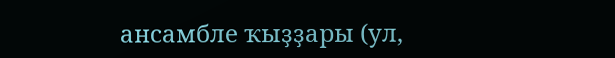ансамбле ҡыҙҙары (ул,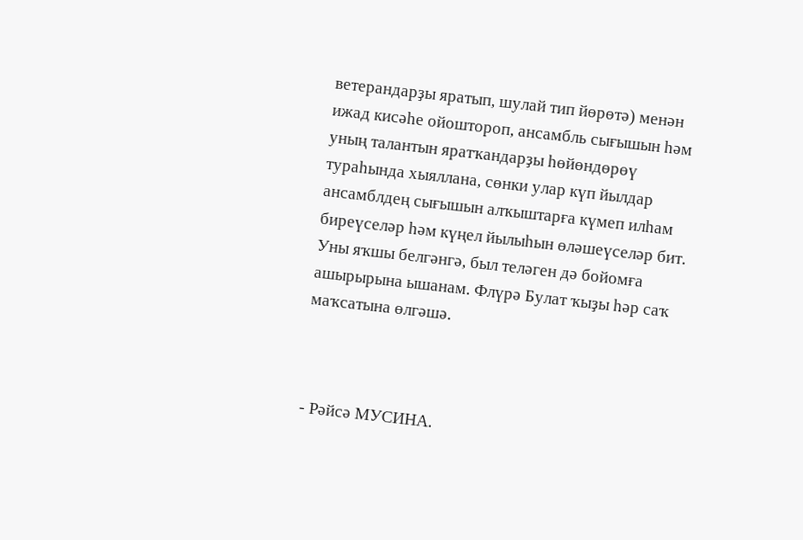ветерандарҙы яратып, шулай тип йөрөтә) менән ижад кисәһе ойоштороп, ансамбль сығышын һәм уның талантын яратҡандарҙы һөйөндөрөү тураһында хыяллана, сөнки улар күп йылдар ансамблдең сығышын алҡыштарға күмеп илһам биреүселәр һәм күңел йылыһын өләшеүселәр бит. Уны яҡшы белгәнгә, был теләген дә бойомға ашырырына ышанам. Флүрә Булат ҡыҙы һәр саҡ маҡсатына өлгәшә.



- Рәйсә МУСИНА.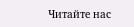Читайте нас